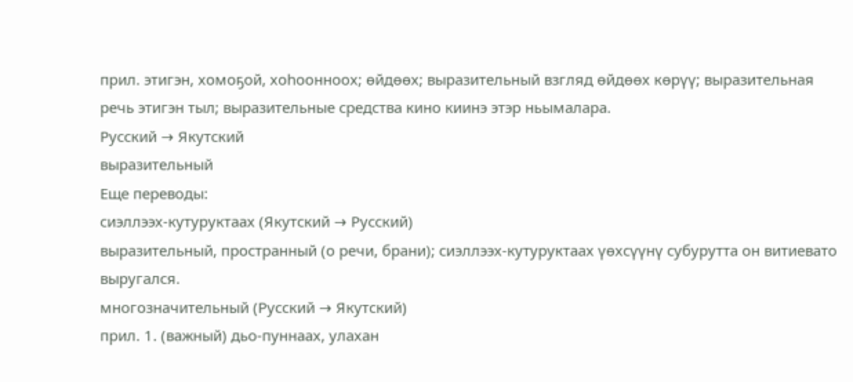прил. этигэн, хомоҕой, хоһоонноох; өйдөөх; выразительный взгляд өйдөөх көрүү; выразительная речь этигэн тыл; выразительные средства кино киинэ этэр ньымалара.
Русский → Якутский
выразительный
Еще переводы:
сиэллээх-кутуруктаах (Якутский → Русский)
выразительный, пространный (о речи, брани); сиэллээх-кутуруктаах үөхсүүнү субурутта он витиевато выругался.
многозначительный (Русский → Якутский)
прил. 1. (важный) дьо-пуннаах, улахан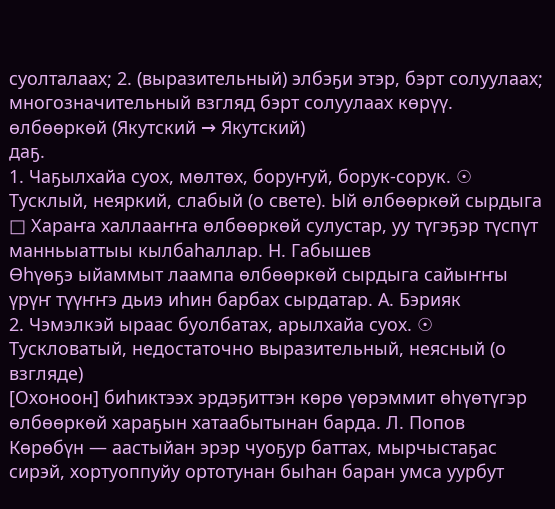суолталаах; 2. (выразительный) элбэҕи этэр, бэрт солуулаах; многозначительный взгляд бэрт солуулаах көрүү.
өлбөөркөй (Якутский → Якутский)
даҕ.
1. Чаҕылхайа суох, мөлтөх, боруҥуй, борук-сорук. ☉ Тусклый, неяркий, слабый (о свете). Ый өлбөөркөй сырдыга
□ Хараҥа халлааҥҥа өлбөөркөй сулустар, уу түгэҕэр түспүт манньыаттыы кылбаһаллар. Н. Габышев
Өһүөҕэ ыйаммыт лаампа өлбөөркөй сырдыга сайыҥҥы үрүҥ түүҥҥэ дьиэ иһин барбах сырдатар. А. Бэрияк
2. Чэмэлкэй ыраас буолбатах, арылхайа суох. ☉ Тускловатый, недостаточно выразительный, неясный (о взгляде)
[Охоноон] биһиктээх эрдэҕиттэн көрө үөрэммит өһүөтүгэр өлбөөркөй хараҕын хатаабытынан барда. Л. Попов
Көрөбүн — аастыйан эрэр чуоҕур баттах, мырчыстаҕас сирэй, хортуоппуйу ортотунан быһан баран умса уурбут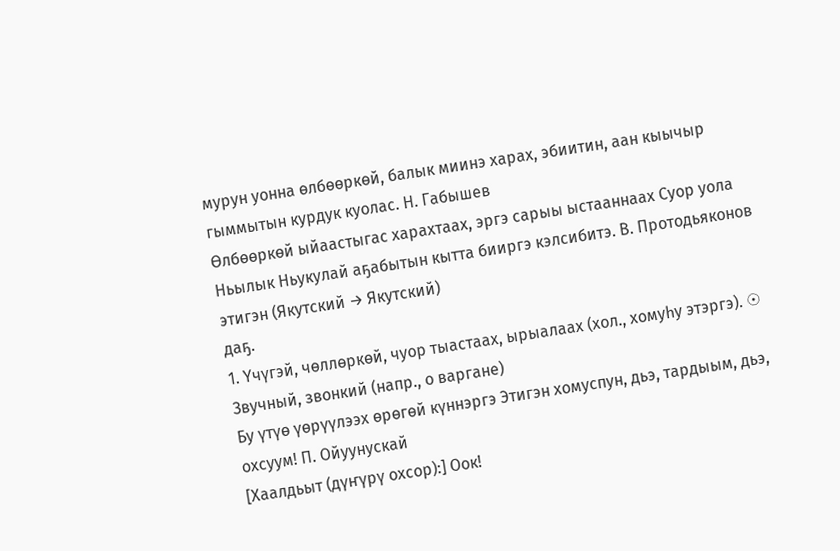мурун уонна өлбөөркөй, балык миинэ харах, эбиитин, аан кыычыр гыммытын курдук куолас. Н. Габышев
Өлбөөркөй ыйаастыгас харахтаах, эргэ сарыы ыстааннаах Суор уола Ньылык Ньукулай аҕабытын кытта бииргэ кэлсибитэ. В. Протодьяконов
этигэн (Якутский → Якутский)
даҕ.
1. Үчүгэй, чөллөркөй, чуор тыастаах, ырыалаах (хол., хомуһу этэргэ). ☉ Звучный, звонкий (напр., о варгане)
Бу үтүө үөрүүлээх өрөгөй күннэргэ Этигэн хомуспун, дьэ, тардыым, дьэ, охсуум! П. Ойуунускай
[Хаалдьыт (дүҥүрү охсор):] Оок!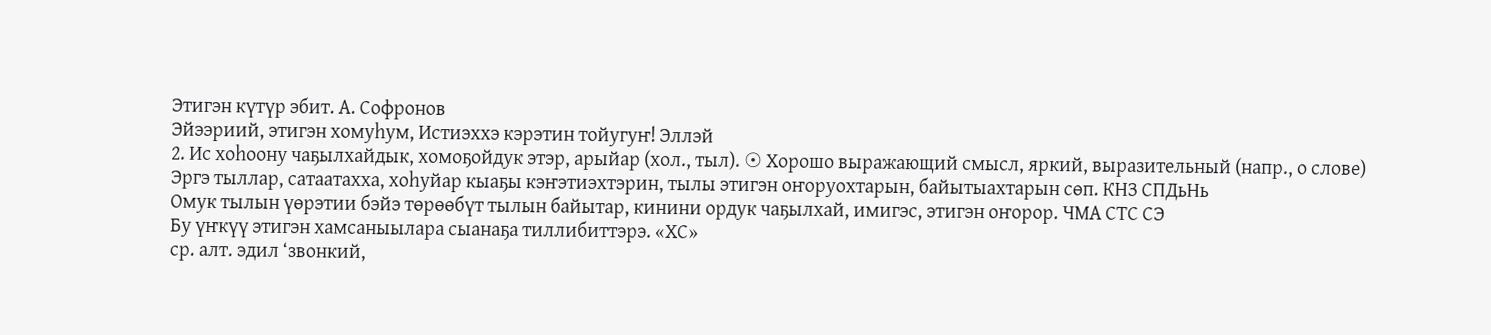Этигэн күтүр эбит. А. Софронов
Эйээриий, этигэн хомуһум, Истиэххэ кэрэтин тойугуҥ! Эллэй
2. Ис хоһоону чаҕылхайдык, хомоҕойдук этэр, арыйар (хол., тыл). ☉ Хорошо выражающий смысл, яркий, выразительный (напр., о слове)
Эргэ тыллар, сатаатахха, хоһуйар кыаҕы кэҥэтиэхтэрин, тылы этигэн оҥоруохтарын, байытыахтарын сөп. КНЗ СПДьНь
Омук тылын үөрэтии бэйэ төрөөбүт тылын байытар, кинини ордук чаҕылхай, имигэс, этигэн оҥорор. ЧМА СТС СЭ
Бу үҥкүү этигэн хамсаныылара сыанаҕа тиллибиттэрэ. «ХС»
ср. алт. эдил ‘звонкий,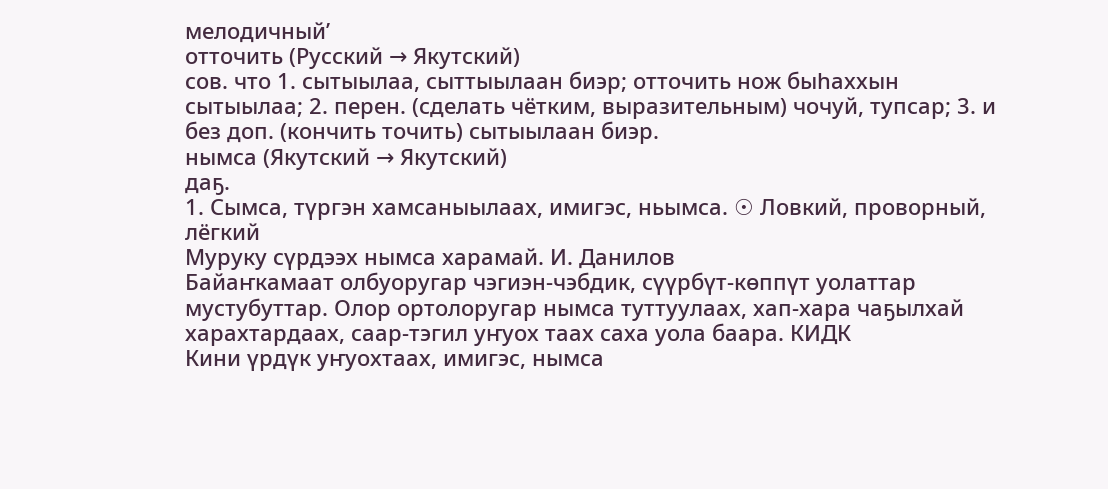мелодичный’
отточить (Русский → Якутский)
сов. что 1. сытыылаа, сыттыылаан биэр; отточить нож быһаххын сытыылаа; 2. перен. (сделать чётким, выразительным) чочуй, тупсар; 3. и без доп. (кончить точить) сытыылаан биэр.
нымса (Якутский → Якутский)
даҕ.
1. Сымса, түргэн хамсаныылаах, имигэс, ньымса. ☉ Ловкий, проворный, лёгкий
Муруку сүрдээх нымса харамай. И. Данилов
Байаҥкамаат олбуоругар чэгиэн-чэбдик, сүүрбүт-көппүт уолаттар мустубуттар. Олор ортолоругар нымса туттуулаах, хап-хара чаҕылхай харахтардаах, саар-тэгил уҥуох таах саха уола баара. КИДК
Кини үрдүк уҥуохтаах, имигэс, нымса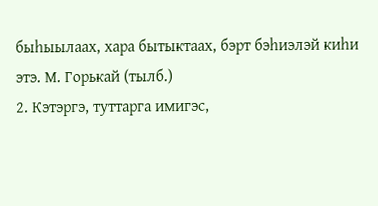быһыылаах, хара бытыктаах, бэрт бэһиэлэй киһи этэ. М. Горькай (тылб.)
2. Кэтэргэ, туттарга имигэс,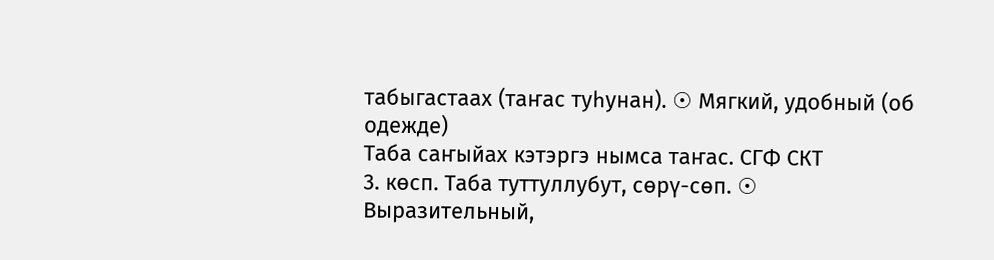табыгастаах (таҥас туһунан). ☉ Мягкий, удобный (об одежде)
Таба саҥыйах кэтэргэ нымса таҥас. СГФ СКТ
3. көсп. Таба туттуллубут, сөрү-сөп. ☉ Выразительный,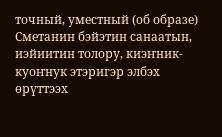точный, уместный (об образе)
Сметанин бэйэтин санаатын, иэйиитин толору, киэҥник-куоҥнук этэригэр элбэх өрүттээх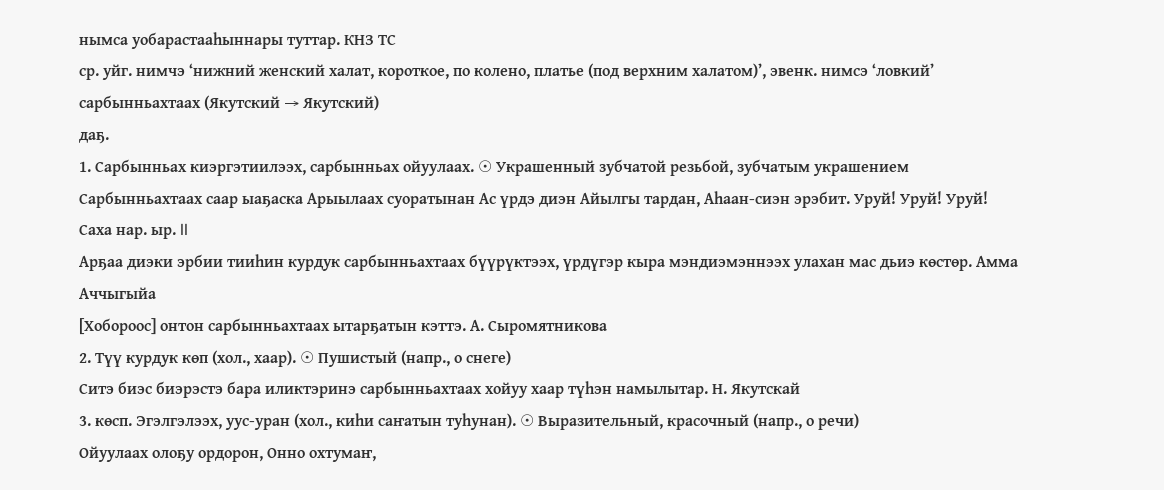нымса уобарастааһыннары туттар. КНЗ ТС
ср. уйг. нимчэ ‘нижний женский халат, короткое, по колено, платье (под верхним халатом)’, эвенк. нимсэ ‘ловкий’
сарбынньахтаах (Якутский → Якутский)
даҕ.
1. Сарбынньах киэргэтиилээх, сарбынньах ойуулаах. ☉ Украшенный зубчатой резьбой, зубчатым украшением
Сарбынньахтаах саар ыаҕаска Арыылаах суоратынан Ас үрдэ диэн Айылгы тардан, Аһаан-сиэн эрэбит. Уруй! Уруй! Уруй! Саха нар. ыр. II
Арҕаа диэки эрбии тииһин курдук сарбынньахтаах бүүрүктээх, үрдүгэр кыра мэндиэмэннээх улахан мас дьиэ көстөр. Амма Аччыгыйа
[Хобороос] онтон сарбынньахтаах ытарҕатын кэттэ. А. Сыромятникова
2. Түү курдук көп (хол., хаар). ☉ Пушистый (напр., о снеге)
Ситэ биэс биэрэстэ бара иликтэринэ сарбынньахтаах хойуу хаар түһэн намылытар. Н. Якутскай
3. көсп. Эгэлгэлээх, уус-уран (хол., киһи саҥатын туһунан). ☉ Выразительный, красочный (напр., о речи)
Ойуулаах олоҕу ордорон, Онно охтумаҥ,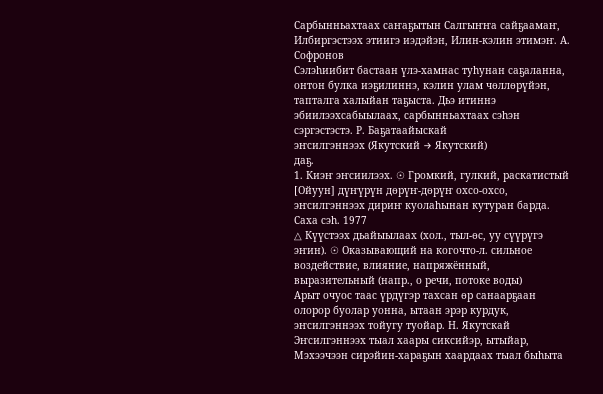Сарбынньахтаах саҥаҕытын Салгыҥҥа сайҕаамаҥ, Илбиргэстээх этиигэ иэдэйэн, Илин-кэлин этимэҥ. А. Софронов
Сэлэһиибит бастаан үлэ-хамнас туһунан саҕаланна, онтон булка иэҕилиннэ, кэлин улам чөллөрүйэн, тапталга халыйан таҕыста. Дьэ итиннэ эбиилээхсабыылаах, сарбынньахтаах сэһэн сэргэстэстэ. Р. Баҕатаайыскай
эҥсилгэннээх (Якутский → Якутский)
даҕ.
1. Киэҥ эҥсиилээх. ☉ Громкий, гулкий, раскатистый
[Ойуун] дүҥүрүн дөрүҥ-дөрүҥ охсо-охсо, эҥсилгэннээх дириҥ куолаһынан кутуран барда. Саха сэһ. 1977
△ Күүстээх дьайыылаах (хол., тыл-өс, уу сүүрүгэ эҥин). ☉ Оказывающий на когочто-л. сильное воздействие, влияние, напряжённый, выразительный (напр., о речи, потоке воды)
Арыт очуос таас үрдүгэр тахсан өр санаарҕаан олорор буолар уонна, ытаан эрэр курдук, эҥсилгэннээх тойугу туойар. Н. Якутскай
Эҥсилгэннээх тыал хаары сиксийэр, ытыйар, Мэхээчээн сирэйин-хараҕын хаардаах тыал быһыта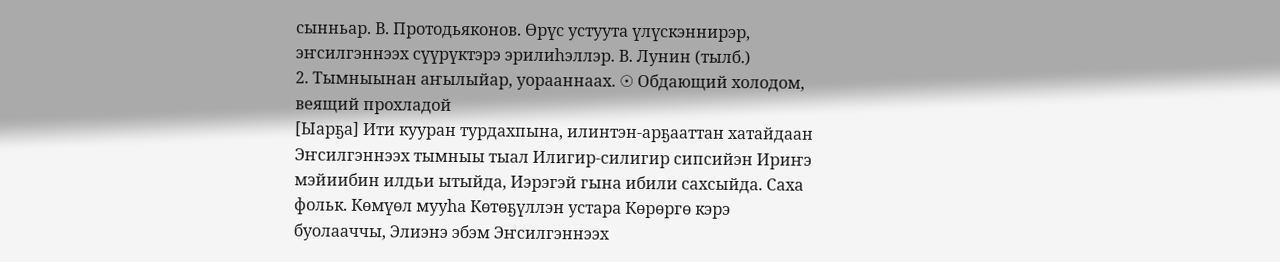сынньар. В. Протодьяконов. Өрүс устуута үлүскэннирэр, эҥсилгэннээх сүүрүктэрэ эрилиһэллэр. В. Лунин (тылб.)
2. Тымныынан аҥылыйар, уорааннаах. ☉ Обдающий холодом, веящий прохладой
[Ыарҕа] Ити кууран турдахпына, илинтэн-арҕааттан хатайдаан Эҥсилгэннээх тымныы тыал Илигир-силигир сипсийэн Ириҥэ мэйиибин илдьи ытыйда, Иэрэгэй гына ибили сахсыйда. Саха фольк. Көмүөл мууһа Көтөҕүллэн устара Көрөргө кэрэ буолааччы, Элиэнэ эбэм Эҥсилгэннээх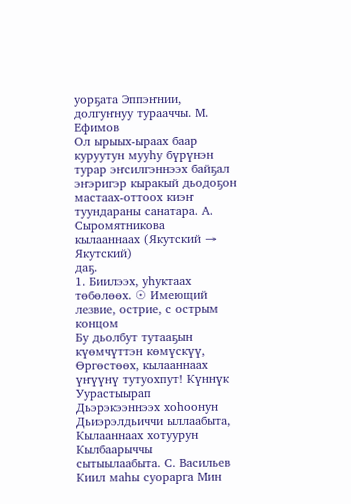уорҕата Эппэҥнии, долгуҥнуу турааччы. М. Ефимов
Ол ырыых-ыраах баар куруутун мууһу бүрүнэн турар эҥсилгэннээх байҕал эҥэригэр кыракый дьодоҕон мастаах-оттоох киэҥ туундараны санатара. А. Сыромятникова
кылааннаах (Якутский → Якутский)
даҕ.
1. Биилээх, уһуктаах төбөлөөх. ☉ Имеющий лезвие, острие, с острым концом
Бу дьолбут тутааҕын күөмчүттэн көмүскүү, Өргөстөөх, кылааннаах үҥүүнү тутуохпут! Күннүк Уурастыырап
Дьэрэкээннээх хоһоонун Дьиэрэлдьиччи ыллаабыта, Кылааннаах хотуурун Кылбаарыччы сытыылаабыта. С. Васильев
Киил маһы суорарга Мин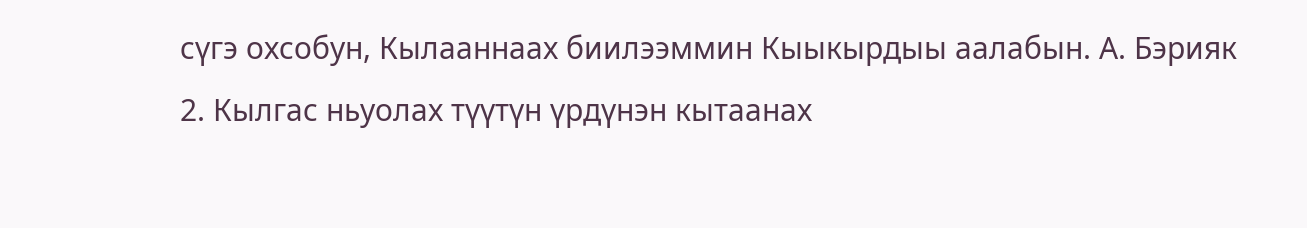сүгэ охсобун, Кылааннаах биилээммин Кыыкырдыы аалабын. А. Бэрияк
2. Кылгас ньуолах түүтүн үрдүнэн кытаанах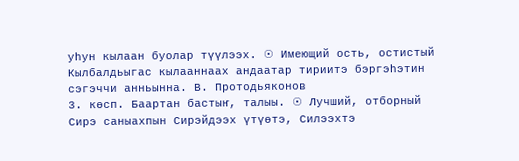уһун кылаан буолар түүлээх. ☉ Имеющий ость, остистый
Кылбалдьыгас кылааннаах андаатар тириитэ бэргэһэтин сэгэччи анньынна. В. Протодьяконов
3. көсп. Баартан бастыҥ, талыы. ☉ Лучший, отборный
Сирэ саныахпын Сирэйдээх үтүөтэ, Силээхтэ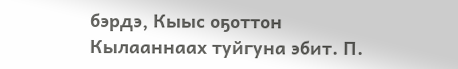бэрдэ, Кыыс оҕоттон Кылааннаах туйгуна эбит. П.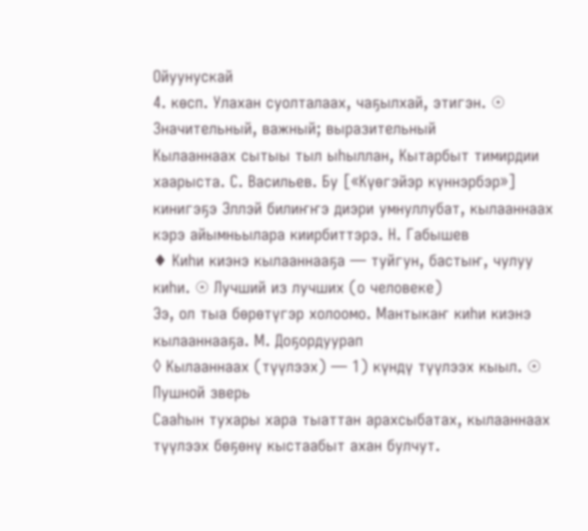Ойуунускай
4. көсп. Улахан суолталаах, чаҕылхай, этигэн. ☉ Значительный, важный; выразительный
Кылааннаах сытыы тыл ыһыллан, Кытарбыт тимирдии хаарыста. С. Васильев. Бу [«Күөгэйэр күннэрбэр»] кинигэҕэ Эллэй билиҥҥэ диэри умнуллубат, кылааннаах кэрэ айымньылара киирбиттэрэ. Н. Габышев
♦ Киһи киэнэ кылааннааҕа — туйгун, бастыҥ, чулуу киһи. ☉ Лучший из лучших (о человеке)
Ээ, ол тыа бөрөтүгэр холоомо. Мантыкаҥ киһи киэнэ кылааннааҕа. М. Доҕордуурап
◊ Кылааннаах (түүлээх) — 1) күндү түүлээх кыыл. ☉ Пушной зверь
Сааһын тухары хара тыаттан арахсыбатах, кылааннаах түүлээх бөҕөнү кыстаабыт ахан булчут.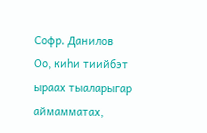Софр. Данилов
Оо, киһи тиийбэт ыраах тыаларыгар аймамматах,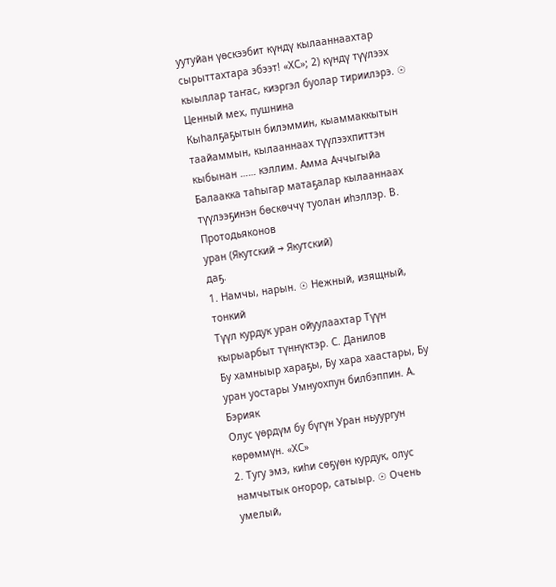уутуйан үөскээбит күндү кылааннаахтар сырыттахтара эбээт! «ХС»; 2) күндү түүлээх кыыллар таҥас, киэргэл буолар тириилэрэ. ☉ Ценный мех, пушнина
Кыһалҕаҕытын билэммин, кыаммаккытын таайаммын, кылааннаах түүлээхпиттэн кыбынан …… кэллим. Амма Аччыгыйа
Балаакка таһыгар матаҕалар кылааннаах түүлээҕинэн бөскөччү туолан иһэллэр. В. Протодьяконов
уран (Якутский → Якутский)
даҕ.
1. Намчы, нарын. ☉ Нежный, изящный, тонкий
Түүл курдук уран ойуулаахтар Түүн кырыарбыт түннүктэр. С. Данилов
Бу хамныыр хараҕы, Бу хара хаастары, Бу уран уостары Умнуохпун билбэппин. А. Бэрияк
Олус үөрдүм бу бүгүн Уран ньуургун көрөммүн. «ХС»
2. Тугу эмэ, киһи сөҕүөн курдук, олус намчытык оҥорор, сатыыр. ☉ Очень умелый,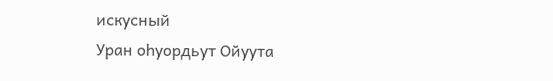искусный
Уран оһуордьут Ойуута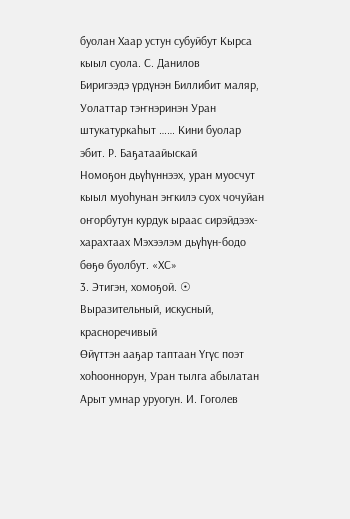буолан Хаар устун субуйбут Кырса кыыл суола. С. Данилов
Биригээдэ үрдүнэн Биллибит маляр, Уолаттар тэҥнэринэн Уран штукатуркаһыт …… Кини буолар эбит. Р. Баҕатаайыскай
Номоҕон дьүһүннээх, уран муосчут кыыл муоһунан эҥкилэ суох чочуйан оҥорбутун курдук ыраас сирэйдээх-харахтаах Мэхээлэм дьүһүн-бодо бөҕө буолбут. «ХС»
3. Этигэн, хомоҕой. ☉ Выразительный, искусный, красноречивый
Өйүттэн ааҕар таптаан Үгүс поэт хоһооннорун, Уран тылга абылатан Арыт умнар уруогун. И. Гоголев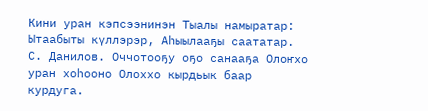Кини уран кэпсээнинэн Тыалы намыратар: Ытаабыты күллэрэр, Аһыылааҕы саататар. С. Данилов. Оччотооҕу оҕо санааҕа Олоҥхо уран хоһооно Олоххо кырдьык баар курдуга.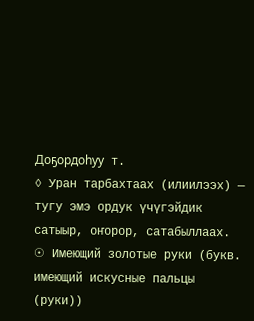Доҕордоһуу т.
◊ Уран тарбахтаах (илиилээх) — тугу эмэ ордук үчүгэйдик сатыыр, оҥорор, сатабыллаах. ☉ Имеющий золотые руки (букв. имеющий искусные пальцы (руки))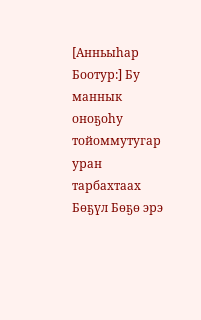[Анньыһар Боотур:] Бу маннык оноҕоһу тойоммутугар уран тарбахтаах Бөҕүл Бөҕө эрэ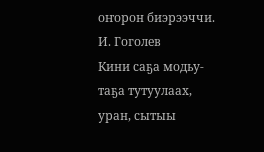оҥорон биэрээччи. И. Гоголев
Кини саҕа модьу-таҕа тутуулаах, уран, сытыы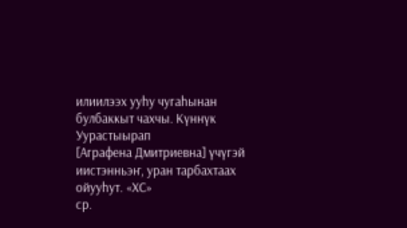илиилээх ууһу чугаһынан булбаккыт чахчы. Күннүк Уурастыырап
[Аграфена Дмитриевна] үчүгэй иистэнньэҥ, уран тарбахтаах ойууһут. «ХС»
ср.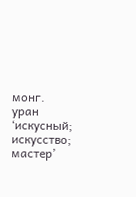монг. уран ‘искусный; искусство; мастер’